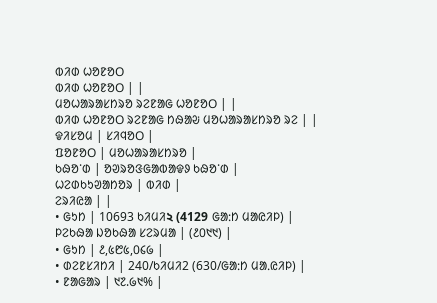ᱵᱤᱰ ᱦᱚᱱᱚᱛ
ᱵᱤᱰ ᱦᱚᱱᱚᱛ | |
ᱢᱚᱦᱟᱨᱟᱥᱴᱨᱚ ᱨᱮᱱᱟᱜ ᱦᱚᱱᱚᱛ | |
ᱵᱤᱰ ᱦᱚᱱᱚᱛ ᱨᱮᱱᱟᱜ ᱴᱷᱟᱶ ᱢᱚᱦᱟᱨᱟᱥᱴᱨᱚ ᱨᱮ | |
ᱫᱤᱥᱚᱢ | ᱥᱤᱧᱚᱛ |
ᱯᱚᱱᱚᱛ | ᱢᱚᱦᱟᱨᱟᱥᱴᱨᱚ |
ᱠᱷᱚᱸᱰ | ᱚᱣᱨᱚᱝᱜᱟᱵᱟᱫᱽ ᱠᱷᱚᱸᱰ |
ᱦᱮᱰᱠᱩᱣᱟᱴᱚᱨ | ᱵᱤᱰ |
ᱮᱨᱤᱭᱟ | |
• ᱜᱩᱴ | 10693 ᱠᱤᱢᱤ২ (4129 ᱜᱟᱺᱴ ᱢᱟᱭᱤᱞ) |
ᱞᱮᱠᱷᱟ ᱡᱚᱠᱷᱟ ᱥᱮᱨᱢᱟ | (᱒᱐᱑᱑) |
• ᱜᱩᱴ | ᱒,᱕᱘᱕,᱐᱔᱙ |
• ᱰᱮᱱᱥᱤᱴᱤ | 240/ᱠᱤᱢᱤ2 (630/ᱜᱟᱺᱴ ᱢᱟᱹᱭᱤᱞ) |
• ᱱᱟᱜᱟᱨ | ᱑᱗.᱙᱑% |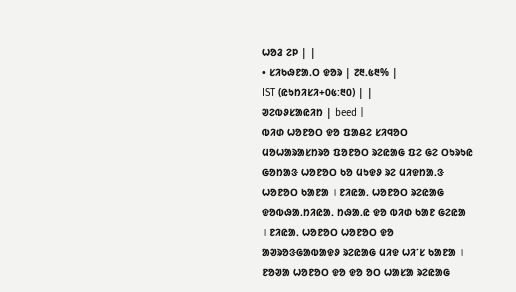ᱦᱚᱲ ᱮᱞ | |
• ᱥᱤᱠᱷᱱᱟᱹᱛ ᱫᱚᱨ | ᱗᱓ᱹ᱕᱓% |
IST (ᱭᱩᱴᱤᱥᱤ+᱐᱕:᱓᱐) | |
ᱣᱮᱵᱽᱥᱟᱭᱤᱴ | beed |
ᱵᱤᱰ ᱦᱚᱱᱚᱛ ᱫᱚ ᱯᱟᱪᱮ ᱥᱤᱧᱚᱛ ᱢᱚᱦᱟᱨᱟᱥᱴᱨᱚ ᱯᱚᱱᱚᱛ ᱨᱮᱭᱟᱜ ᱯᱮ ᱜᱮ ᱛᱩᱨᱩᱭ ᱜᱚᱴᱟᱝ ᱦᱚᱱᱚᱛ ᱠᱚ ᱢᱩᱫᱽ ᱨᱮ ᱢᱤᱫᱴᱟᱹᱝ ᱦᱚᱱᱚᱛ ᱠᱟᱱᱟ । ᱱᱤᱭᱟᱹ ᱦᱚᱱᱚᱛ ᱨᱮᱭᱟᱜ ᱫᱚᱵᱷᱟᱹᱴᱤᱭᱟᱹ ᱴᱷᱟᱹᱭ ᱫᱚ ᱵᱤᱰ ᱠᱟᱱ ᱜᱮᱭᱟ । ᱱᱤᱭᱟᱹ ᱦᱚᱱᱚᱛ ᱦᱚᱱᱚᱛ ᱫᱚ ᱟᱣᱨᱚᱝᱜᱟᱵᱟᱫᱽ ᱨᱮᱭᱟᱜ ᱢᱤᱫ ᱦᱤᱸᱥ ᱠᱟᱱᱟ । ᱱᱚᱣᱟ ᱦᱚᱱᱚᱛ ᱫᱚ ᱫᱚ ᱚᱛ ᱦᱟᱥᱟ ᱨᱮᱭᱟᱜ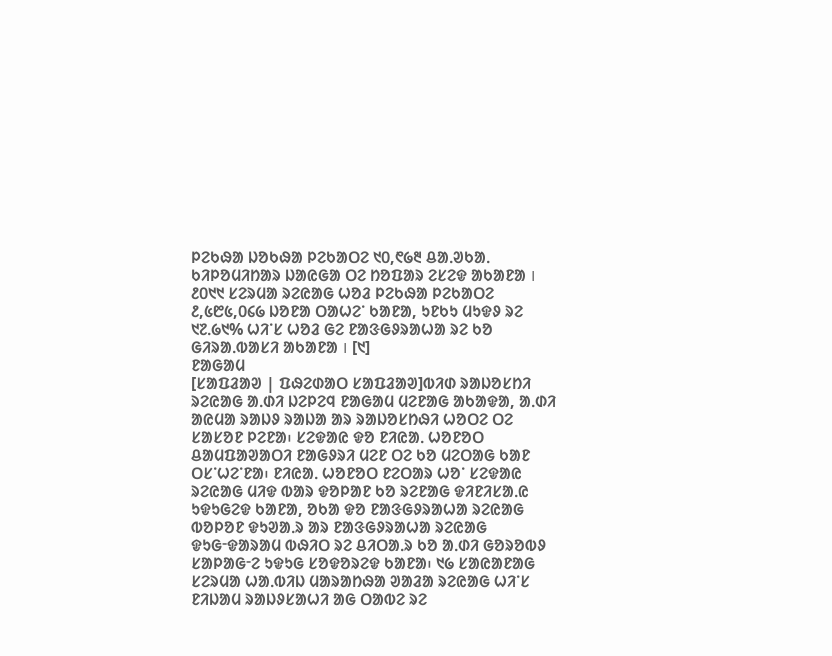ᱞᱮᱠᱷᱟ ᱡᱚᱠᱷᱟ ᱞᱮᱠᱟᱛᱮ ᱑᱐,᱖᱙᱓ ᱪᱟᱹᱣᱠᱟᱹ ᱠᱤᱞᱚᱢᱤᱴᱟᱨ ᱡᱟᱭᱜᱟ ᱛᱮ ᱴᱚᱯᱟᱨ ᱮᱥᱮᱫ ᱟᱠᱟᱱᱟ । ᱒᱐᱑᱑ ᱥᱮᱨᱢᱟ ᱨᱮᱭᱟᱜ ᱦᱚᱲ ᱞᱮᱠᱷᱟ ᱞᱮᱠᱟᱛᱮ ᱒,᱕᱘᱕,᱐᱔᱙ ᱡᱚᱱᱟ ᱛᱟᱦᱮᱸ ᱠᱟᱱᱟ, ᱩᱱᱠᱩ ᱢᱩᱫᱽ ᱨᱮ ᱑᱗ᱹ᱙᱑% ᱦᱤᱸᱥ ᱦᱚᱲ ᱜᱮ ᱱᱟᱝᱜᱽᱨᱟᱦᱟ ᱨᱮ ᱠᱚ ᱜᱤᱨᱟᱹᱵᱟᱥᱤ ᱟᱠᱟᱱᱟ । [᱑]
ᱱᱟᱜᱟᱢ
[ᱥᱟᱯᱲᱟᱣ | ᱯᱷᱮᱰᱟᱛ ᱥᱟᱯᱲᱟᱣ]ᱵᱤᱰ ᱨᱟᱡᱚᱥᱴᱤ ᱨᱮᱭᱟᱜ ᱟᱹᱰᱤ ᱡᱮᱞᱮᱧ ᱱᱟᱜᱟᱢ ᱢᱮᱱᱟᱜ ᱟᱠᱟᱫᱟ, ᱟᱹᱰᱤ ᱟᱭᱢᱟ ᱨᱟᱡᱽ ᱨᱟᱡᱟ ᱟᱨ ᱨᱟᱡᱚᱥᱴᱷᱤ ᱦᱚᱛᱮ ᱛᱮ ᱥᱟᱥᱚᱱ ᱞᱮᱱᱟ᱾ ᱥᱮᱫᱟᱭ ᱫᱚ ᱱᱤᱭᱟᱹ ᱦᱚᱱᱚᱛ ᱪᱟᱢᱯᱟᱣᱟᱛᱤ ᱱᱟᱜᱽᱨᱤ ᱢᱮᱱ ᱛᱮ ᱠᱚ ᱢᱮᱛᱟᱜ ᱠᱟᱱ ᱛᱥᱸᱦᱮᱸᱱᱟ᱾ ᱱᱤᱭᱟᱹ ᱦᱚᱱᱚᱛ ᱱᱮᱛᱟᱨ ᱦᱚᱸ ᱥᱮᱫᱟᱭ ᱨᱮᱭᱟᱜ ᱢᱤᱫ ᱵᱟᱨ ᱫᱚᱞᱟᱱ ᱠᱚ ᱨᱮᱱᱟᱜ ᱫᱤᱱᱤᱥᱟᱹᱭ ᱩᱫᱩᱜᱮᱫ ᱠᱟᱱᱟ, ᱚᱠᱟ ᱫᱚ ᱱᱟᱝᱜᱽᱨᱟᱦᱟ ᱨᱮᱭᱟᱜ ᱵᱚᱞᱚᱱ ᱫᱩᱣᱟᱹᱨ ᱟᱨ ᱱᱟᱝᱜᱽᱨᱟᱦᱟ ᱨᱮᱭᱟᱜ ᱫᱩᱜᱼᱫᱟᱨᱟᱢ ᱵᱷᱤᱛ ᱨᱮ ᱪᱤᱛᱟᱹᱨ ᱠᱚ ᱟᱹᱰᱤ ᱜᱚᱨᱚᱵᱽ ᱥᱟᱞᱟᱜᱼᱮ ᱩᱫᱩᱜ ᱥᱚᱫᱚᱨᱮᱫ ᱠᱟᱱᱟ᱾ ᱑᱙ ᱥᱟᱭᱟᱱᱟᱜ ᱥᱮᱨᱢᱟ ᱦᱟᱹᱵᱤᱡ ᱢᱟᱨᱟᱴᱷᱟ ᱣᱟᱲᱟ ᱨᱮᱭᱟᱜ ᱦᱤᱸᱥ ᱱᱤᱡᱟᱢ ᱨᱟᱡᱽᱥᱟᱦᱤ ᱟᱜ ᱛᱟᱵᱮ ᱨᱮ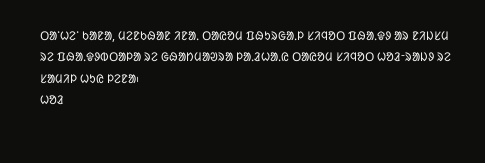ᱛᱟᱸᱦᱮᱸ ᱠᱟᱱᱟ, ᱢᱮᱱᱠᱷᱟᱱ ᱤᱱᱟᱹ ᱛᱟᱭᱚᱢ ᱯᱷᱩᱨᱜᱟᱹᱞ ᱥᱤᱧᱚᱛ ᱯᱷᱟᱹᱫᱽ ᱟᱨ ᱱᱤᱡᱥᱢ ᱨᱮ ᱯᱷᱟᱹᱫᱽᱵᱛᱟᱞᱟ ᱨᱮ ᱜᱷᱟᱴᱢᱟᱣᱨᱟ ᱞᱟᱹᱲᱦᱟᱹᱭ ᱛᱟᱭᱚᱢ ᱥᱤᱧᱚᱛ ᱦᱚᱲᱼᱨᱟᱡᱽ ᱨᱮ ᱥᱟᱢᱤᱞ ᱦᱩᱭ ᱞᱮᱱᱟ᱾
ᱦᱚᱲ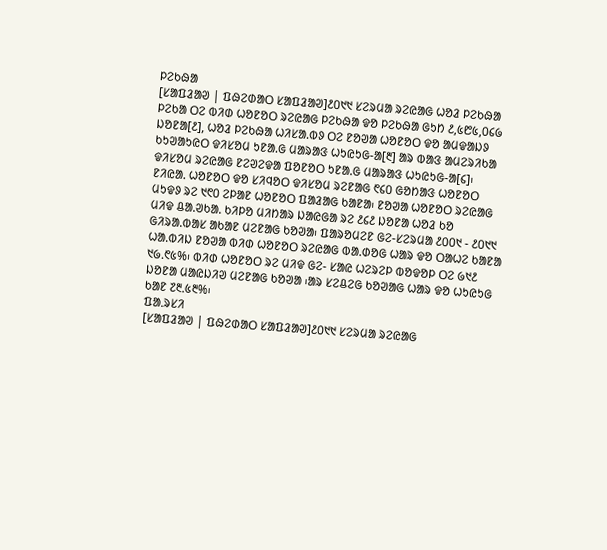ᱞᱮᱠᱷᱟ
[ᱥᱟᱯᱲᱟᱣ | ᱯᱷᱮᱰᱟᱛ ᱥᱟᱯᱲᱟᱣ]᱒᱐᱑᱑ ᱥᱮᱨᱢᱟ ᱨᱮᱭᱟᱜ ᱦᱚᱲ ᱞᱮᱠᱷᱟ ᱞᱮᱠᱟ ᱛᱮ ᱵᱤᱰ ᱦᱚᱱᱚᱛ ᱨᱮᱭᱟᱜ ᱞᱮᱠᱷᱟ ᱫᱚ ᱞᱮᱠᱷᱟ ᱜᱩᱴ ᱒,᱕᱘᱕,᱐᱔᱙ ᱡᱚᱱᱟ[᱒], ᱦᱚᱲ ᱞᱮᱠᱷᱟ ᱦᱤᱥᱟ.ᱵᱽ ᱛᱮ ᱱᱚᱣᱟ ᱦᱚᱱᱚᱛ ᱫᱚ ᱟᱢᱫᱟᱡᱽ ᱠᱩᱣᱟᱩᱭᱛ ᱫᱤᱥᱚᱢ ᱩᱱᱟ.ᱜ ᱢᱟᱨᱟᱝ ᱦᱩᱭᱩᱜ-ᱟ[᱓] ᱟᱨ ᱵᱟᱝ ᱟᱢᱮᱨᱤᱠᱟ ᱫᱤᱥᱚᱢ ᱨᱮᱭᱟᱜ ᱱᱮᱣᱮᱫᱟ ᱯᱚᱱᱚᱛ ᱩᱱᱟ.ᱜ ᱢᱟᱨᱟᱝ ᱦᱩᱭᱩᱜ-ᱟ[᱔]᱾ ᱱᱤᱭᱟ. ᱦᱚᱱᱚᱛ ᱫᱚ ᱥᱤᱧᱚᱛ ᱫᱤᱥᱚᱢ ᱨᱮᱱᱟᱜ ᱖᱔᱐ ᱜᱚᱴᱟᱝ ᱦᱚᱱᱚᱛ ᱢᱩᱫᱽ ᱨᱮ ᱑᱖᱐ ᱮᱞᱟᱱ ᱦᱚᱱᱚᱛ ᱯᱟᱲᱟᱜ ᱠᱟᱱᱟ᱾ ᱱᱚᱣᱟ ᱦᱚᱱᱚᱛ ᱨᱮᱭᱟᱜ ᱢᱤᱫ ᱪᱟ.ᱣᱠᱟ. ᱠᱤᱞᱚ ᱢᱤᱴᱟᱨ ᱡᱟᱭᱜᱟ ᱨᱮ ᱒᱔᱒ ᱡᱚᱱᱟ ᱦᱚᱲ ᱠᱚ ᱜᱤᱨᱟ.ᱵᱟᱥ ᱟᱠᱟᱱ ᱢᱮᱱᱟᱜ ᱠᱚᱣᱟ᱾ ᱯᱟᱨᱚᱢᱮᱱ ᱜᱮ-ᱥᱮᱨᱢᱟ ᱒᱐᱐᱑ - ᱒᱐᱑᱑ ᱦᱟ.ᱵᱤᱡ ᱱᱚᱣᱟ ᱵᱤᱰ ᱦᱚᱱᱚᱛ ᱨᱮᱭᱟᱜ ᱵᱟ.ᱰᱚᱜ ᱦᱟᱨ ᱫᱚ ᱛᱟᱦᱮ ᱠᱟᱱᱟ ᱑᱙ᱹ᱖᱕%᱾ ᱵᱤᱰ ᱦᱚᱱᱚᱛ ᱨᱮ ᱢᱤᱫ ᱜᱮ- ᱥᱟᱭ ᱦᱮᱨᱮᱞ ᱵᱚᱫᱚᱞ ᱛᱮ ᱙᱑᱒ ᱡᱚᱱᱟ ᱢᱟᱭᱡᱤᱣ ᱢᱮᱱᱟᱜ ᱠᱚᱣᱟ ᱾ᱟᱨ ᱥᱮᱪᱮᱜ ᱠᱚᱣᱟᱜ ᱦᱟᱨ ᱫᱚ ᱦᱩᱭᱩᱜ ᱠᱟᱱ ᱗᱓ᱹ᱕᱓%᱾
ᱯᱟᱹᱨᱥᱤ
[ᱥᱟᱯᱲᱟᱣ | ᱯᱷᱮᱰᱟᱛ ᱥᱟᱯᱲᱟᱣ]᱒᱐᱑᱑ ᱥᱮᱨᱢᱟ ᱨᱮᱭᱟᱜ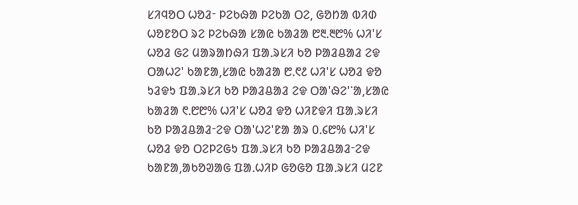ᱥᱤᱧᱚᱛ ᱦᱚᱲᱼ ᱞᱮᱠᱷᱟ ᱞᱮᱠᱟ ᱛᱮ, ᱜᱚᱴᱟ ᱵᱤᱰ ᱦᱚᱱᱚᱛ ᱨᱮ ᱞᱮᱠᱷᱟ ᱥᱟᱭ ᱠᱟᱲᱟ ᱘᱓ᱹ᱓᱘% ᱦᱤ'ᱥ ᱦᱚᱲ ᱜᱮ ᱢᱟᱨᱟᱴᱷᱤ ᱯᱟᱹᱨᱥᱤ ᱠᱚ ᱞᱟᱲᱪᱟᱲ ᱮᱫ ᱛᱟᱦᱮ' ᱠᱟᱱᱟ,ᱥᱟᱭ ᱠᱟᱲᱟ ᱘ᱹ᱖᱒ ᱦᱤ'ᱥ ᱦᱚᱲ ᱫᱚ ᱩᱲᱫᱩ ᱯᱟᱹᱨᱥᱤ ᱠᱚ ᱞᱟᱲᱪᱟᱲ ᱮᱫ ᱛᱟ'ᱷᱮ'ᱸᱟ,ᱥᱟᱭ ᱠᱟᱲᱟ ᱖ᱹ᱘᱘% ᱦᱤ'ᱥ ᱦᱚᱲ ᱫᱚ ᱦᱤᱱᱫᱤ ᱯᱟᱹᱨᱥᱤ ᱠᱚ ᱞᱟᱲᱪᱟᱲᱼᱮᱫ ᱛᱟ'ᱦᱮ'ᱱᱟ ᱟᱨ ᱐ᱹ᱔᱘% ᱦᱤ'ᱥ ᱦᱚᱲ ᱫᱚ ᱛᱮᱞᱮᱜᱩ ᱯᱟᱹᱨᱥᱤ ᱠᱚ ᱞᱟᱲᱪᱟᱲᱼᱮᱫ ᱠᱟᱱᱟ,ᱟᱠᱚᱣᱟᱜ ᱯᱟᱹᱦᱤᱞ ᱜᱚᱜᱚ ᱯᱟᱹᱨᱥᱤ ᱢᱮᱱ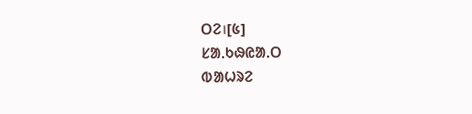ᱛᱮ।[᱕]
ᱥᱟᱹᱠᱷᱭᱟᱹᱛ
ᱵᱟᱦᱨᱮ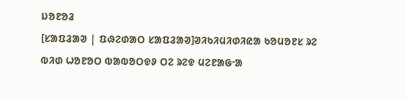ᱡᱚᱱᱚᱲ
[ᱥᱟᱯᱲᱟᱣ | ᱯᱷᱮᱰᱟᱛ ᱥᱟᱯᱲᱟᱣ]ᱣᱤᱠᱤᱢᱤᱰᱤᱭᱟ ᱠᱚᱢᱚᱱᱥ ᱨᱮ ᱵᱤᱰ ᱦᱚᱱᱚᱛ ᱵᱟᱵᱚᱛᱫᱽ ᱛᱮ ᱨᱮᱫ ᱢᱮᱱᱟᱜᱼᱟ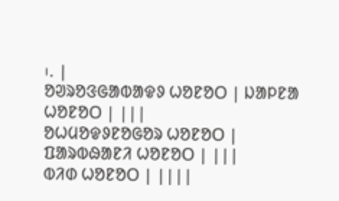᱾. |
ᱚᱣᱨᱚᱝᱜᱟᱵᱟᱫᱽ ᱦᱚᱱᱚᱛ | ᱡᱟᱞᱱᱟ ᱦᱚᱱᱚᱛ | |||
ᱚᱦᱢᱚᱫᱽᱱᱚᱜᱚᱨ ᱦᱚᱱᱚᱛ | ᱯᱟᱨᱵᱷᱟᱱᱤ ᱦᱚᱱᱚᱛ | |||
ᱵᱤᱰ ᱦᱚᱱᱚᱛ | ||||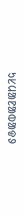ᱩᱥᱢᱟᱱᱟᱵᱟᱫᱽ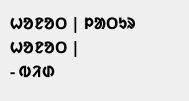ᱦᱚᱱᱚᱛ | ᱞᱟᱛᱩᱨ ᱦᱚᱱᱚᱛ |
- ᱵᱤᱰ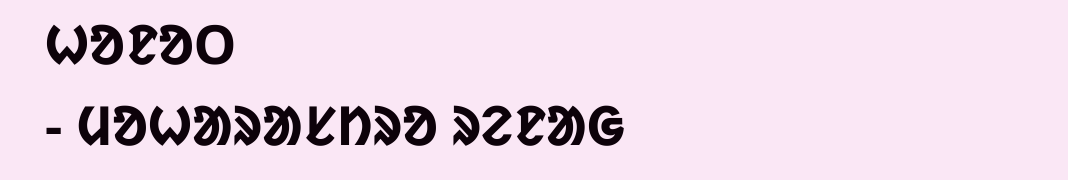ᱦᱚᱱᱚᱛ
- ᱢᱚᱦᱟᱨᱟᱥᱴᱨᱚ ᱨᱮᱱᱟᱜ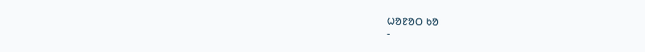ᱦᱚᱱᱚᱛ ᱠᱚ
-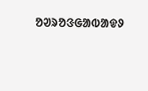ᱚᱣᱨᱚᱝᱜᱟᱵᱟᱫᱽ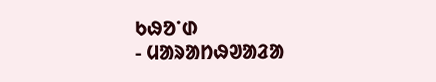ᱠᱷᱚᱸᱰ
- ᱢᱟᱨᱟᱴᱷᱣᱟᱲᱟ